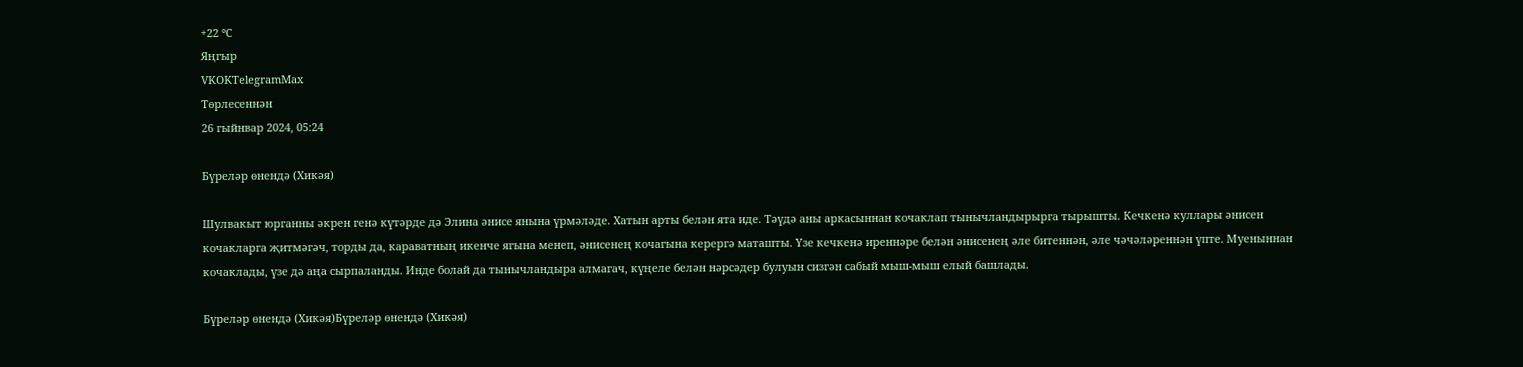+22 °С
Яңгыр
VKOKTelegramMax
Төрлесеннән
26 гыйнвар 2024, 05:24

Бүреләр өнендә (Хикәя)

Шулвакыт юрганны әкрен генә күтәрде дә Элина әнисе янына үрмәләде. Хатын арты белән ята иде. Тәүдә аны аркасыннан кочаклап тынычландырырга тырышты. Кечкенә куллары әнисен кочакларга җитмәгәч, торды да, караватның икенче ягына менеп, әнисенең кочагына керергә маташты. Үзе кечкенә иреннәре белән әнисенең әле битеннән, әле чәчәләреннән үпте. Муеныннан кочаклады, үзе дә аңа сырпаланды. Инде болай да тынычландыра алмагач, күңеле белән нәрсәдер булуын сизгән сабый мыш-мыш елый башлады.

Бүреләр өнендә (Хикәя)Бүреләр өнендә (Хикәя)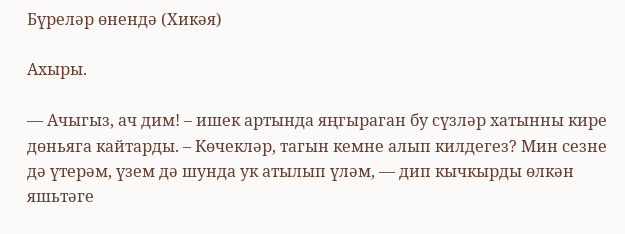Бүреләр өнендә (Хикәя)

Ахыры.

— Ачыгыз, ач дим! – ишек артында яңгыраган бу сүзләр хатынны кире дөньяга кайтарды. – Көчекләр, тагын кемне алып килдегез? Мин сезне дә үтерәм, үзем дә шунда ук атылып үләм, — дип кычкырды өлкән яшьтәге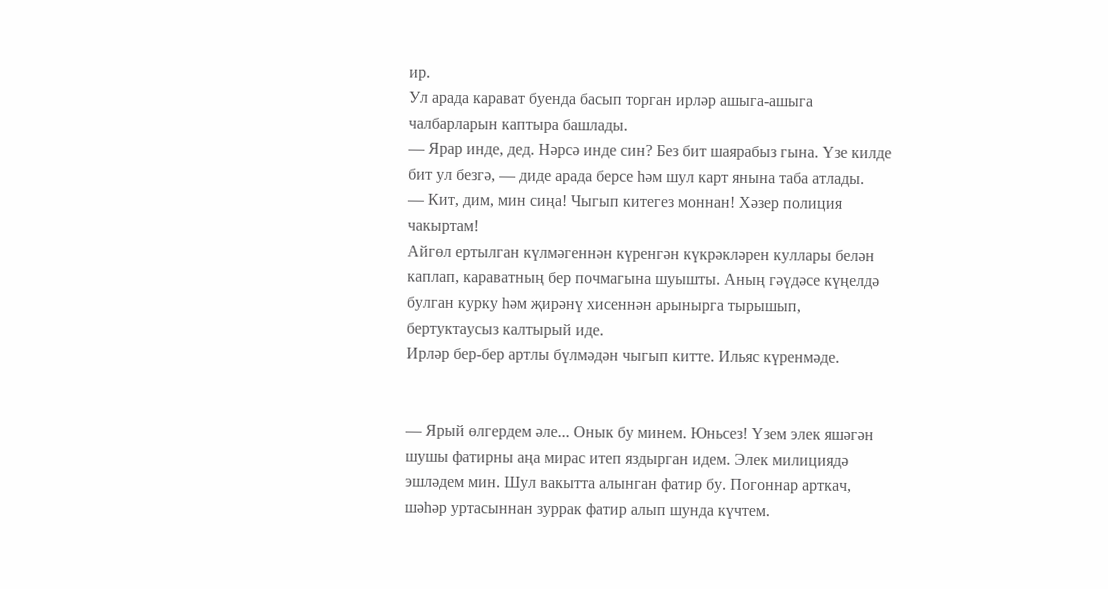ир.
Ул арада карават буенда басып торган ирләр ашыга-ашыга чалбарларын каптыра башлады.
— Ярар инде, дед. Нәрсә инде син? Без бит шаярабыз гына. Үзе килде бит ул безгә, — диде арада берсе һәм шул карт янына таба атлады.
— Кит, дим, мин сиңа! Чыгып китегез моннан! Хәзер полиция чакыртам!
Айгөл ертылган күлмәгеннән күренгән күкрәкләрен куллары белән каплап, караватның бер почмагына шуышты. Аның гәүдәсе күңелдә булган курку һәм җирәнү хисеннән арынырга тырышып, бертуктаусыз калтырый иде.
Ирләр бер-бер артлы бүлмәдән чыгып китте. Ильяс күренмәде.


— Ярый өлгердем әле... Онык бу минем. Юньсез! Үзем элек яшәгән шушы фатирны аңа мирас итеп яздырган идем. Элек милициядә эшләдем мин. Шул вакытта алынган фатир бу. Погоннар арткач, шәһәр уртасыннан зуррак фатир алып шунда күчтем.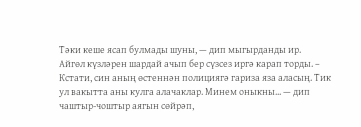Тәки кеше ясап булмады шуны, — дип мыгырданды ир.
Айгөл күзләрен шардай ачып бер сүзсез иргә карап торды. – Кстати, син аның өстеннән полициягә гариза яза аласың. Тик ул вакытта аны кулга алачаклар. Минем оныкны... — дип чаштыр-чоштыр аягын сөйрәп,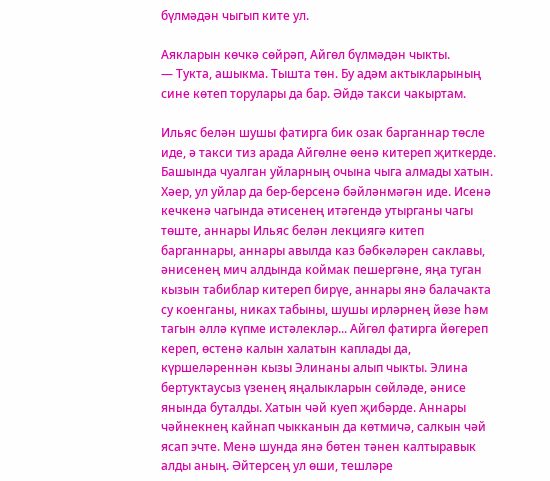бүлмәдән чыгып ките ул.

Аякларын көчкә сөйрәп, Айгөл бүлмәдән чыкты.
— Тукта, ашыкма. Тышта төн. Бу адәм актыкларының сине көтеп торулары да бар. Әйдә такси чакыртам.

Ильяс белән шушы фатирга бик озак барганнар төсле иде, ә такси тиз арада Айгөлне өенә китереп җиткерде. Башында чуалган уйларның очына чыга алмады хатын. Хәер, ул уйлар да бер-берсенә бәйләнмәгән иде. Исенә кечкенә чагында әтисенең итәгендә утырганы чагы төште, аннары Ильяс белән лекциягә китеп барганнары, аннары авылда каз бәбкәләрен саклавы, әнисенең мич алдында коймак пешергәне, яңа туган кызын табиблар китереп бирүе, аннары янә балачакта су коенганы, никах табыны, шушы ирләрнең йөзе һәм тагын әллә күпме истәлекләр... Айгөл фатирга йөгереп кереп, өстенә калын халатын каплады да, күршеләреннән кызы Элинаны алып чыкты. Элина бертуктаусыз үзенең яңалыкларын сөйләде, әнисе янында буталды. Хатын чәй куеп җибәрде. Аннары чәйнекнең кайнап чыкканын да көтмичә, салкын чәй ясап эчте. Менә шунда янә бөтен тәнен калтыравык алды аның. Әйтерсең ул өши, тешләре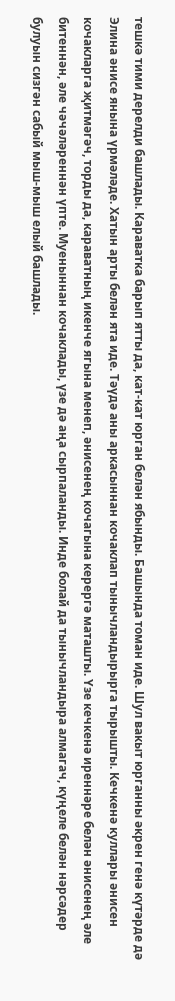тешкә тими дерелди башлады. Караватка барып ятты да, кат-кат юрган белән ябынды. Башында томан иде. Шул вакыт юрганны әкрен генә күтәрде дә Элина әнисе янына үрмәләде. Хатын арты белән ята иде. Тәүдә аны аркасыннан кочаклап тынычландырырга тырышты. Кечкенә куллары әнисен кочакларга җитмәгәч, торды да, караватның икенче ягына менеп, әнисенең кочагына керергә маташты. Үзе кечкенә иреннәре белән әнисенең әле битеннән, әле чәчәләреннән үпте. Муеныннан кочаклады, үзе дә аңа сырпаланды. Инде болай да тынычландыра алмагач, күңеле белән нәрсәдер булуын сизгән сабый мыш-мыш елый башлады.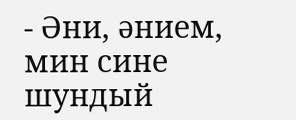- Әни, әнием, мин сине шундый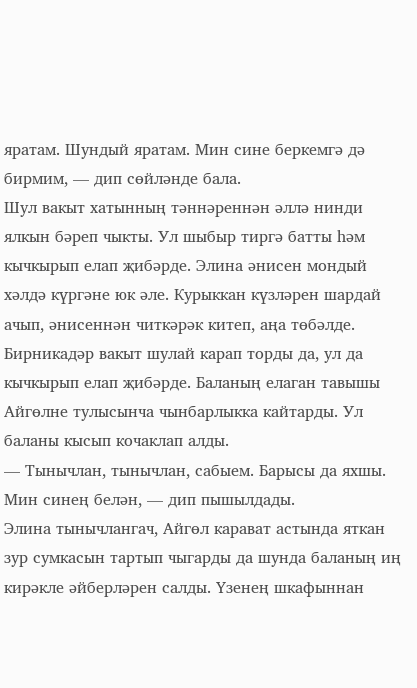яратам. Шундый яратам. Мин сине беркемгә дә бирмим, — дип сөйләнде бала.
Шул вакыт хатынның тәннәреннән әллә нинди ялкын бәреп чыкты. Ул шыбыр тиргә батты һәм кычкырып елап җибәрде. Элина әнисен мондый хәлдә күргәне юк әле. Курыккан күзләрен шардай ачып, әнисеннән читкәрәк китеп, аңа төбәлде. Бирникадәр вакыт шулай карап торды да, ул да кычкырып елап җибәрде. Баланың елаган тавышы Айгөлне тулысынча чынбарлыкка кайтарды. Ул баланы кысып кочаклап алды.
— Тынычлан, тынычлан, сабыем. Барысы да яхшы. Мин синең белән, — дип пышылдады.
Элина тынычлангач, Айгөл карават астында яткан зур сумкасын тартып чыгарды да шунда баланың иң кирәкле әйберләрен салды. Үзенең шкафыннан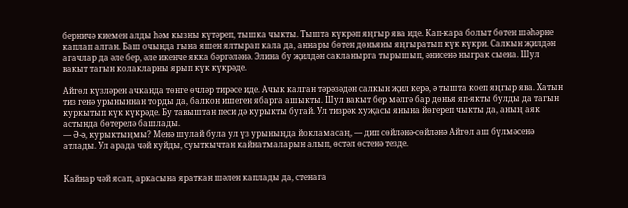берничә киемен алды һәм кызны күтәреп, тышка чыкты. Тышта күкрәп яңгыр ява иде. Кап-кара болыт бөтен шәһәрне каплап алган. Баш очында гына яшен ялтырап кала да, аннары бөтен дөньяны яңгыратып күк күкри. Салкын җилдән агачлар да әле бер, әле икенче якка бәргәләнә. Элина бу җилдән сакланырга тырышып, әнисенә ныграк сыена. Шул вакыт тагын колакларны ярып күк күкрәде.

Айгөл күзләрен ачканда төнге өчләр тирәсе иде. Ачык калган тәрәзәдән салкын җил керә, ә тышта коеп яңгыр ява. Хатын тиз генә урыныннан торды да, балкон ишеген ябарга ашыкты. Шул вакыт бер мәлгә бар дөнья яп-якты булды да тагын куркытып күк күкрәде. Бу тавыштан песи дә курыкты бугай. Ул тизрәк хуҗасы янына йөгереп чыкты да, аның аяк астында бөтерелә башлады.
— Ә-ә, курыктыңмы? Менә шулай була ул үз урыныңда йокламасаң, — дип сөйләнә-сөйләнә Айгөл аш бүлмәсенә атлады. Ул арада чәй куйды, суыткычтан кайнатмаларын алып, өстәл өстенә тезде.


Кайнар чәй ясап, аркасына яраткан шәлен каплады да, стенага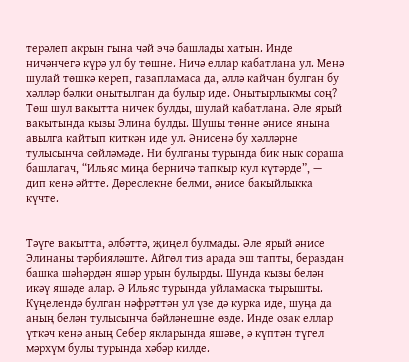терәлеп акрын гына чәй эчә башлады хатын. Инде ничәнчегә күрә ул бу төшне. Ничә еллар кабатлана ул. Менә шулай төшкә кереп, газапламаса да, әллә кайчан булган бу хәлләр бәлки онытылган да булыр иде. Онытырлыкмы соң? Төш шул вакытта ничек булды, шулай кабатлана. Әле ярый вакытында кызы Элина булды. Шушы төнне әнисе янына авылга кайтып киткән иде ул. Әнисенә бу хәлләрне тулысынча сөйләмәде. Ни булганы турында бик нык сораша башлагач, “Ильяс миңа берничә тапкыр кул күтәрде”, — дип кенә әйтте. Дөреслекне белми, әнисе бакыйлыкка күчте.


Тәүге вакытта, әлбәттә, җиңел булмады. Әле ярый әнисе Элинаны тәрбияләште. Айгөл тиз арада эш тапты, бераздан башка шәһәрдән яшәр урын булырды. Шунда кызы белән икәү яшәде алар. Ә Ильяс турында уйламаска тырышты. Күңелендә булган нәфрәттән ул үзе дә курка иде, шуңа да аның белән тулысынча бәйләнешне өзде. Инде озак еллар үткәч кенә аның Себер якларында яшәве, ә күптән түгел мәрхүм булы турында хәбәр килде.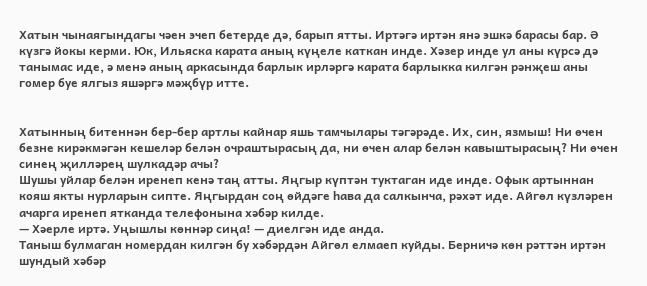Хатын чынаягындагы чәен эчеп бетерде дә, барып ятты. Иртәгә иртән янә эшкә барасы бар. Ә күзгә йокы керми. Юк, Ильяска карата аның күңеле каткан инде. Хәзер инде ул аны күрсә дә танымас иде, ә менә аның аркасында барлык ирләргә карата барлыкка килгән рәнҗеш аны гомер буе ялгыз яшәргә мәҗбүр итте.


Хатынның битеннән бер-бер артлы кайнар яшь тамчылары тәгәрәде. Их, син, язмыш! Ни өчен безне кирәкмәгән кешеләр белән очраштырасың да, ни өчен алар белән кавыштырасың? Ни өчен синең җилләрең шулкадәр ачы?
Шушы уйлар белән иренеп кенә таң атты. Яңгыр күптән туктаган иде инде. Офык артыннан кояш якты нурларын сипте. Яңгырдан соң өйдәге һава да салкынча, рәхәт иде. Айгөл күзләрен ачарга иренеп ятканда телефонына хәбәр килде.
— Хәерле иртә. Уңышлы көннәр сиңа! — диелгән иде анда.
Таныш булмаган номердан килгән бу хәбәрдән Айгөл елмаеп куйды. Берничә көн рәттән иртән шундый хәбәр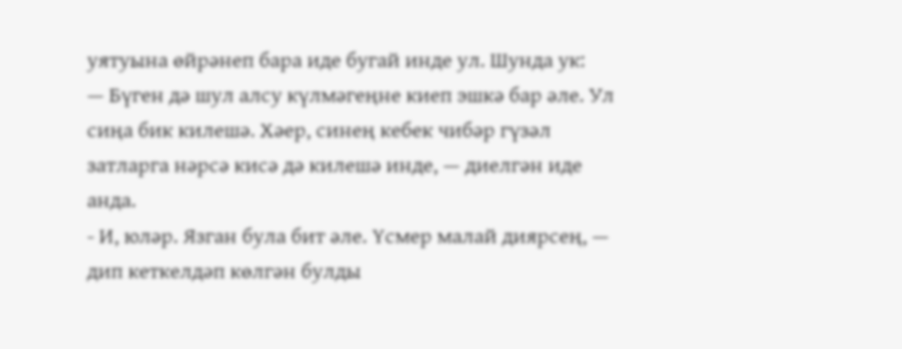уятуына өйрәнеп бара иде бугай инде ул. Шунда ук:
— Бүген дә шул алсу күлмәгеңне киеп эшкә бар әле. Ул сиңа бик килешә. Хәер, синең кебек чибәр гүзәл затларга нәрсә кисә дә килешә инде, — диелгән иде анда.
- И, юләр. Язган була бит әле. Үсмер малай диярсең, — дип кеткелдәп көлгән булды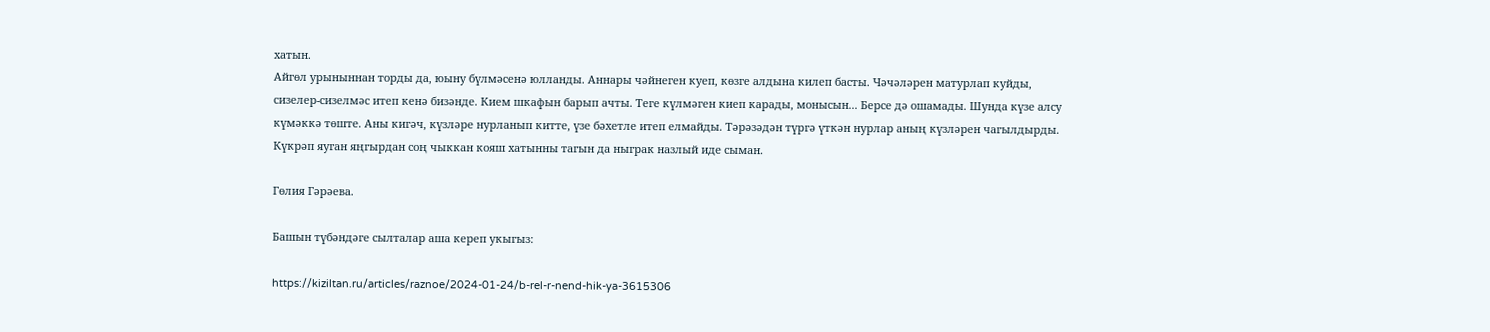хатын.
Айгөл урыныннан торды да, юыну бүлмәсенә юлланды. Аннары чәйнеген куеп, көзге алдына килеп басты. Чәчәләрен матурлап куйды, сизелер-сизелмәс итеп кенә бизәнде. Кием шкафын барып ачты. Теге күлмәген киеп карады, монысын... Берсе дә ошамады. Шунда күзе алсу күмәккә төште. Аны кигәч, күзләре нурланып китте, үзе бәхетле итеп елмайды. Тәрәзәдән түргә үткән нурлар аның күзләрен чагылдырды. Күкрәп яуган яңгырдан соң чыккан кояш хатынны тагын да ныграк назлый иде сыман.

Гөлия Гәрәева.

Башын түбәндәге сылталар аша кереп укыгыз:

https://kiziltan.ru/articles/raznoe/2024-01-24/b-rel-r-nend-hik-ya-3615306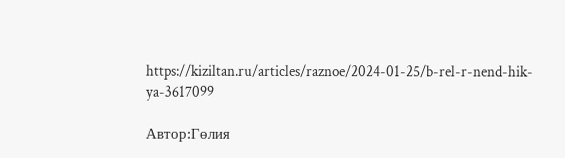https://kiziltan.ru/articles/raznoe/2024-01-25/b-rel-r-nend-hik-ya-3617099

Автор:Гөлия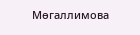Мөгаллимова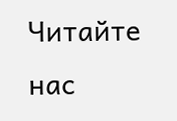Читайте нас